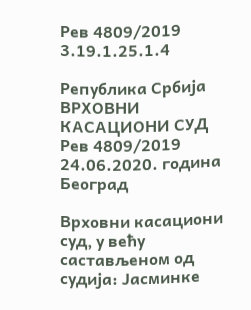Рев 4809/2019 3.19.1.25.1.4

Република Србија
ВРХОВНИ КАСАЦИОНИ СУД
Рев 4809/2019
24.06.2020. година
Београд

Врховни касациони суд, у већу састављеном од судија: Јасминке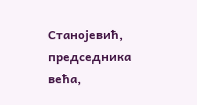Станојевић, председника већа,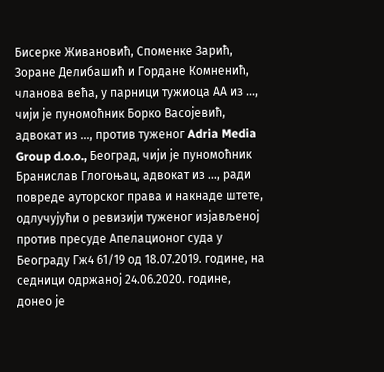Бисерке Живановић, Споменке Зарић, Зоране Делибашић и Гордане Комненић, чланова већа, у парници тужиоца АА из ..., чији је пуномоћник Борко Васојевић, адвокат из ..., против туженог Adria Media Group d.o.o., Београд, чији је пуномоћник Бранислав Глогоњац, адвокат из ..., ради повреде ауторског права и накнаде штете, одлучујући о ревизији туженог изјављеној против пресуде Апелационог суда у Београду Гж4 61/19 од 18.07.2019. године, на седници одржаној 24.06.2020. године, донео је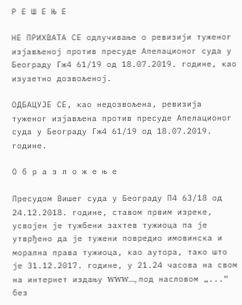Р Е Ш Е Њ Е

НЕ ПРИХВАТА СЕ одлучивање о ревизији туженог изјављеној против пресуде Апелационог суда у Београду Гж4 61/19 од 18.07.2019. године, као изузетно дозвољеној.

ОДБАЦУЈЕ СЕ, као недозвољена, ревизија туженог изјављена против пресуде Апелационог суда у Београду Гж4 61/19 од 18.07.2019. године.

О б р а з л о ж е њ е

Пресудом Вишег суда у Београду П4 63/18 од 24.12.2018. године, ставом првим изреке, усвојен је тужбени захтев тужиоца па је утврђено да је тужени повредио имовинска и морална права тужиоца, као аутора, тако што је 31.12.2017. године, у 21.24 часова на свом на интернет издању www..., под насловом „...“ без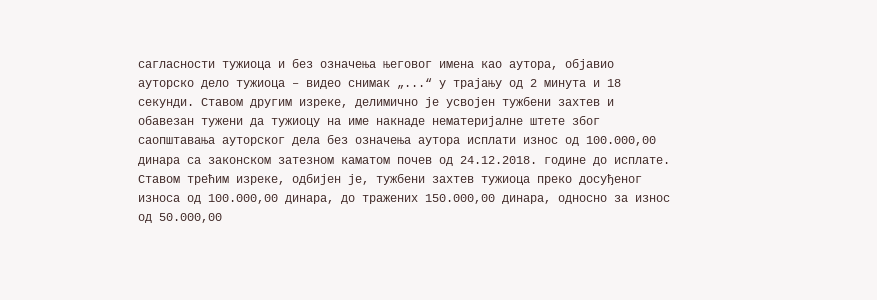сагласности тужиоца и без означења његовог имена као аутора, објавио ауторско дело тужиоца – видео снимак „...“ у трајању од 2 минута и 18 секунди. Ставом другим изреке, делимично је усвојен тужбени захтев и обавезан тужени да тужиоцу на име накнаде нематеријалне штете због саопштавања ауторског дела без означења аутора исплати износ од 100.000,00 динара са законском затезном каматом почев од 24.12.2018. године до исплате. Ставом трећим изреке, одбијен је, тужбени захтев тужиоца преко досуђеног износа од 100.000,00 динара, до тражених 150.000,00 динара, односно за износ од 50.000,00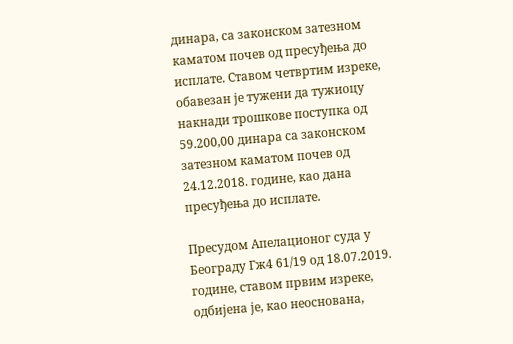динара, са законском затезном каматом почев од пресуђења до исплате. Ставом четвртим изреке, обавезан је тужени да тужиоцу накнади трошкове поступка од 59.200,00 динара са законском затезном каматом почев од 24.12.2018. године, као дана пресуђења до исплате.

Пресудом Апелационог суда у Београду Гж4 61/19 од 18.07.2019. године, ставом првим изреке, одбијена је, као неоснована,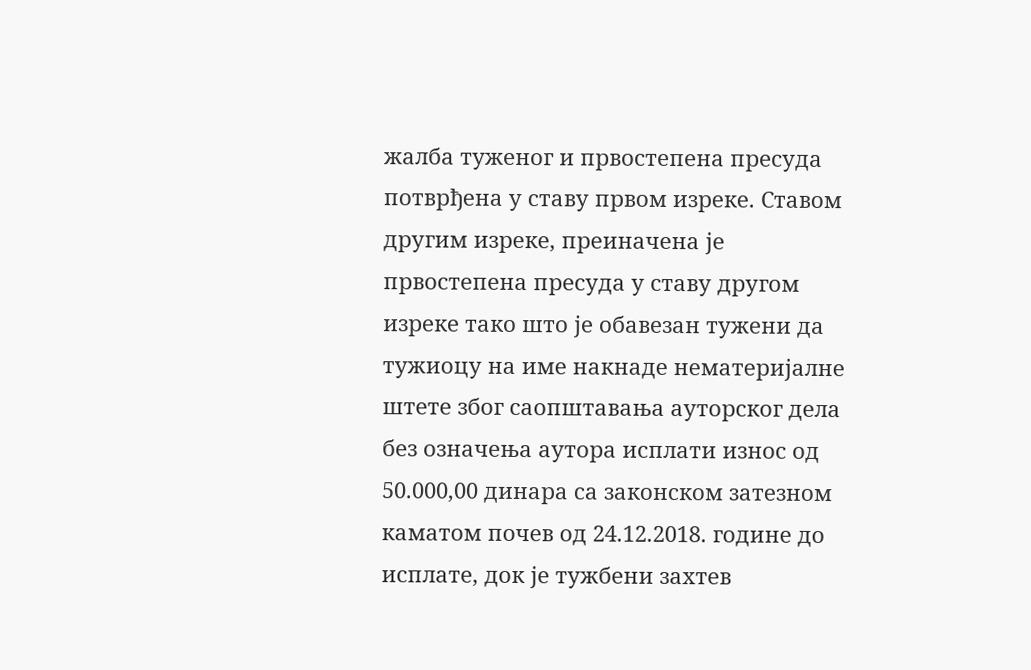жалба туженог и првостепена пресуда потврђена у ставу првом изреке. Ставом другим изреке, преиначена је првостепена пресуда у ставу другом изреке тако што је обавезан тужени да тужиоцу на име накнаде нематеријалне штете због саопштавања ауторског дела без означења аутора исплати износ од 50.000,00 динара са законском затезном каматом почев од 24.12.2018. године до исплате, док је тужбени захтев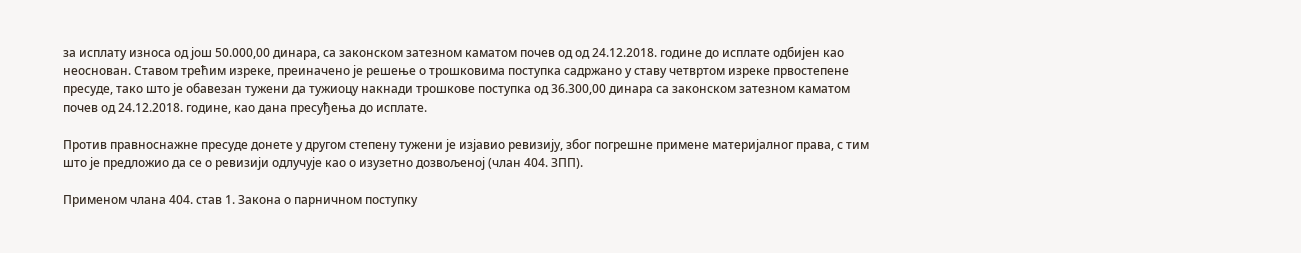за исплату износа од још 50.000,00 динара, са законском затезном каматом почев од од 24.12.2018. године до исплате одбијен као неоснован. Ставом трећим изреке, преиначено је решење о трошковима поступка садржано у ставу четвртом изреке првостепене пресуде, тако што је обавезан тужени да тужиоцу накнади трошкове поступка од 36.300,00 динара са законском затезном каматом почев од 24.12.2018. године, као дана пресуђења до исплате.

Против правноснажне пресуде донете у другом степену тужени је изјавио ревизију, због погрешне примене материјалног права, с тим што је предложио да се о ревизији одлучује као о изузетно дозвољеној (члан 404. ЗПП).

Применом члана 404. став 1. Закона о парничном поступку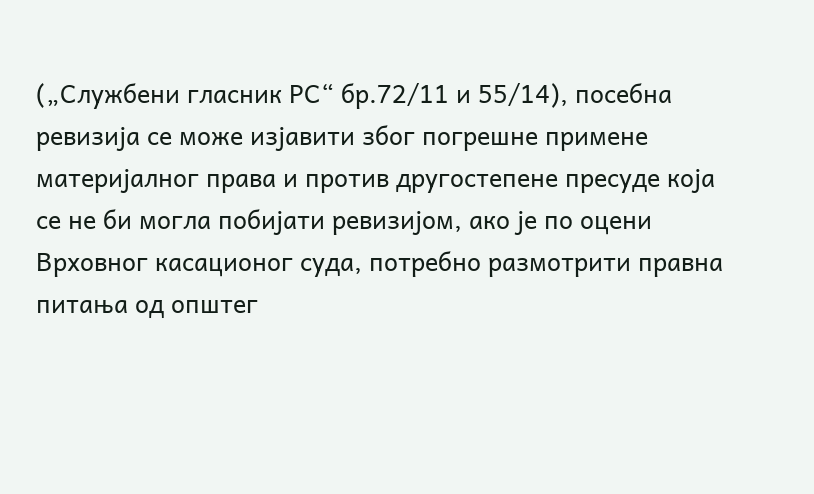(„Службени гласник РС“ бр.72/11 и 55/14), посебна ревизија се може изјавити због погрешне примене материјалног права и против другостепене пресуде која се не би могла побијати ревизијом, ако је по оцени Врховног касационог суда, потребно размотрити правна питања од општег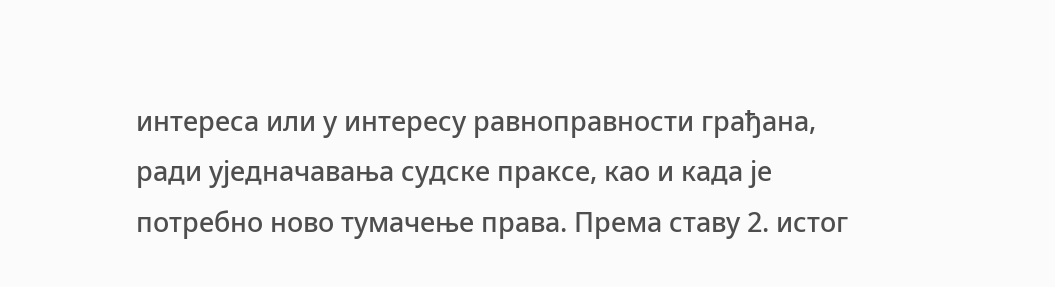интереса или у интересу равноправности грађана, ради уједначавања судске праксе, као и када је потребно ново тумачење права. Према ставу 2. истог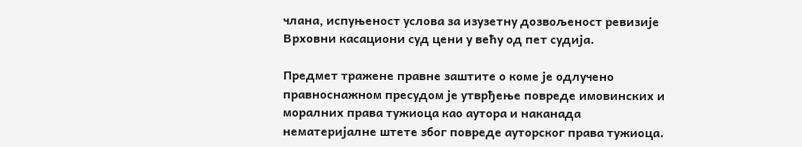члана, испуњеност услова за изузетну дозвољеност ревизије Врховни касациони суд цени у већу од пет судија.

Предмет тражене правне заштите о коме је одлучено правноснажном пресудом је утврђење повреде имовинских и моралних права тужиоца као аутора и наканада нематеријалне штете због повреде ауторског права тужиоца.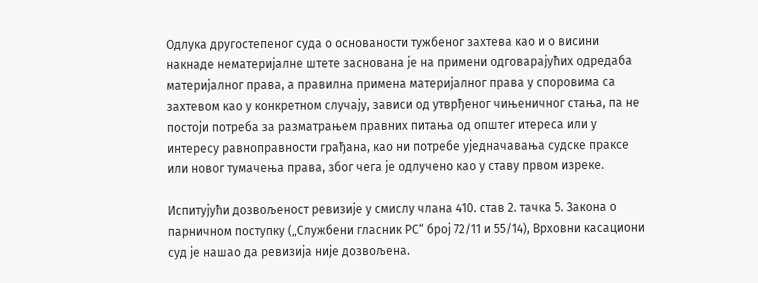Одлука другостепеног суда о основаности тужбеног захтева као и о висини накнаде нематеријалне штете заснована је на примени одговарајућих одредаба материјалног права, а правилна примена материјалног права у споровима са захтевом као у конкретном случају, зависи од утврђеног чињеничног стања, па не постоји потреба за разматрањем правних питања од општег итереса или у интересу равноправности грађана, као ни потребе уједначавања судске праксе или новог тумачења права, због чега је одлучено као у ставу првом изреке.

Испитујући дозвољеност ревизије у смислу члана 410. став 2. тачка 5. Закона о парничном поступку („Службени гласник РС“ број 72/11 и 55/14), Врховни касациони суд је нашао да ревизија није дозвољена.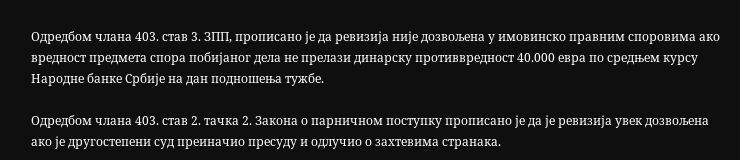Одредбом члана 403. став 3. ЗПП, прописано је да ревизија није дозвољена у имовинско правним споровима ако вредност предмета спора побијаног дела не прелази динарску противвредност 40.000 евра по средњем курсу Народне банке Србије на дан подношења тужбе.

Одредбом члана 403. став 2. тачка 2. Закона о парничном поступку прописано је да је ревизија увек дозвољена ако је другостепени суд преиначио пресуду и одлучио о захтевима странака.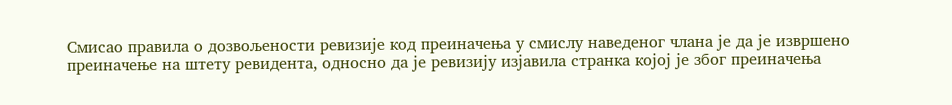Смисао правила о дозвољености ревизије код преиначења у смислу наведеног члана је да је извршено преиначење на штету ревидента, односно да је ревизију изјавила странка којој је због преиначења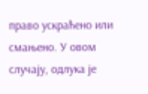право ускраћено или смањено. У овом случају, одлука је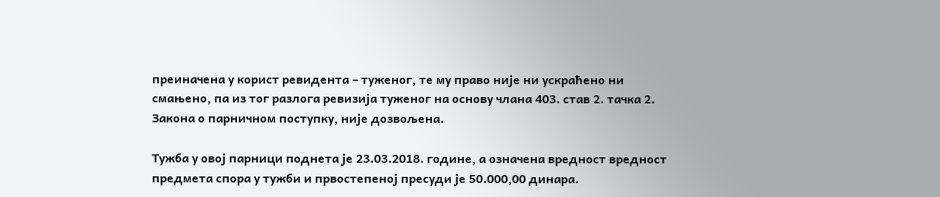преиначена у корист ревидента – туженог, те му право није ни ускраћено ни смањено, па из тог разлога ревизија туженог на основу члана 403. став 2. тачка 2. Закона о парничном поступку, није дозвољена.

Тужба у овој парници поднета је 23.03.2018. године, а означена вредност вредност предмета спора у тужби и првостепеној пресуди је 50.000,00 динара.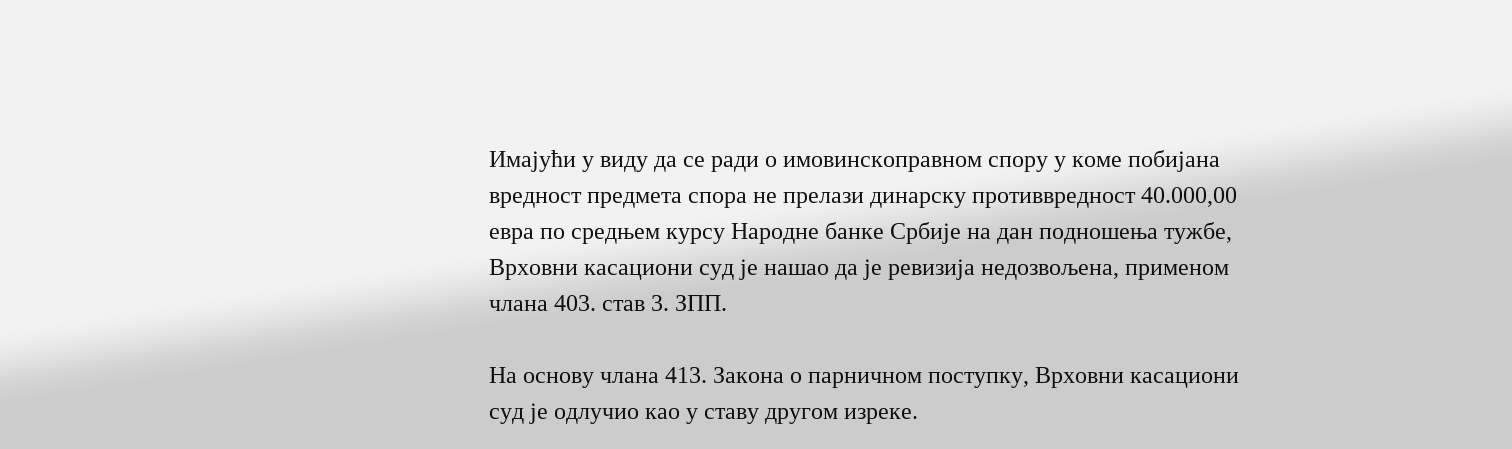Имајући у виду да се ради о имовинскоправном спору у коме побијана вредност предмета спора не прелази динарску противвредност 40.000,00 евра по средњем курсу Народне банке Србије на дан подношења тужбе, Врховни касациони суд је нашао да је ревизија недозвољена, применом члана 403. став 3. ЗПП.

На основу члана 413. Закона о парничном поступку, Врховни касациони суд је одлучио као у ставу другом изреке.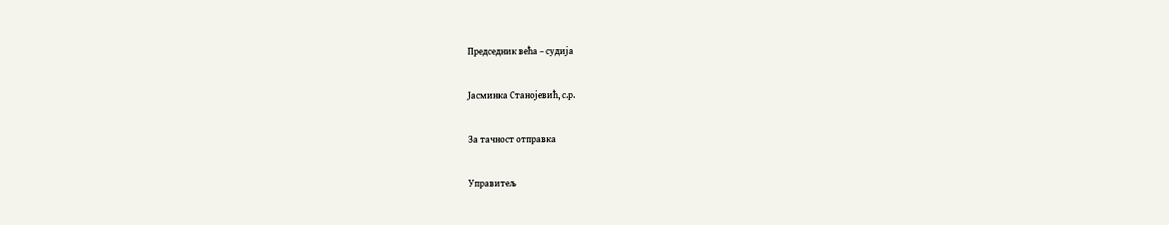Председник већа – судија

Јасминка Станојевић, с.р.

За тачност отправка

Управитељ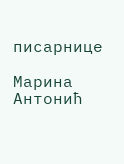писарнице

Марина Антонић